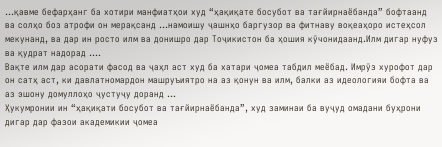…қавме бефарҳанг ба хотири манфиатҳои худ “ҳақиқате босубот ва тағйирнаёбанда” бофтаанд ва солҳо боз атрофи он мерақсанд …намоишу ҷашнҳо баргузор ва фитнаву воқеаҳоро истеҳсол мекунанд, ва дар ин росто илм ва донишро дар Тоҷикистон ба ҳошия кӯчонидаанд.Илм дигар нуфуз ва қудрат надорад ….
Вақте илм дар асорати фасод ва ҷаҳл аст худ ба хатари ҷомеа табдил меёбад. Имрӯз хурофот дар он сатҳ аст, ки давлатномардон машруъиятро на аз қонун ва илм, балки аз идеологияи бофта ва аз эшону домуллоҳо ҷустуҷу доранд …
Ҳукумронии ин “ҳақиқати босубот ва тағйирнаёбанда”, худ заминаи ба вуҷуд омадани буҳрони дигар дар фазои академикии ҷомеа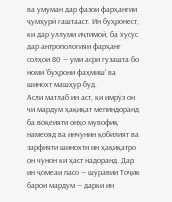ва умуман дар фазои фарҳангии ҷумҳурӣ гаштааст. Ин буҳронест, ки дар уллуми иҷтимоӣ, ба хусус дар антропологияи фарҳанг солҳои 80 — уми асри гузашта бо номи ‘буҳрони фаҳмиш’ ва шинохт машҳур буд.
Асли матлаб ин аст, ки имрӯз он чи мардум ҳақиқат мепиндоранд ба воқеияти онҳо мувофиқ намеояд ва инчунин қобилият ва зарфияти шинохти ин ҳақиқатро он чунон ки ҳаст надоранд. Дар ин ҷомеаи пасо — шӯравии Тоҷик барои мардум — дарки ин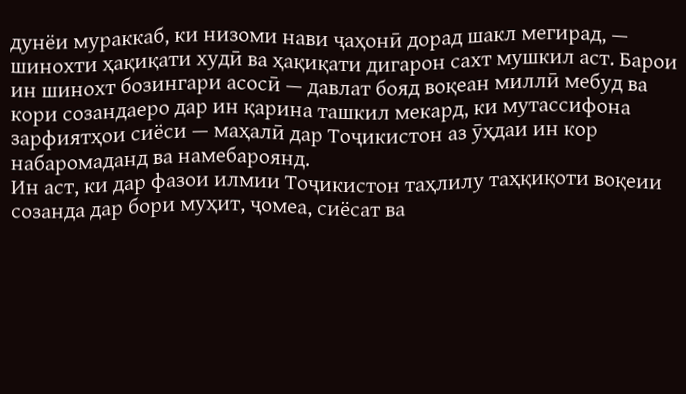дунёи мураккаб, ки низоми нави ҷаҳонӣ дорад шакл мегирад, — шинохти ҳақиқати худӣ ва ҳақиқати дигарон сахт мушкил аст. Барои ин шинохт бозингари асосӣ — давлат бояд воқеан миллӣ мебуд ва кори созандаеро дар ин қарина ташкил мекард, ки мутассифона зарфиятҳои сиёси — маҳалӣ дар Тоҷикистон аз ӯҳдаи ин кор набаромаданд ва намебароянд.
Ин аст, ки дар фазои илмии Тоҷикистон таҳлилу таҳқиқоти воқеии созанда дар бори муҳит, ҷомеа, сиёсат ва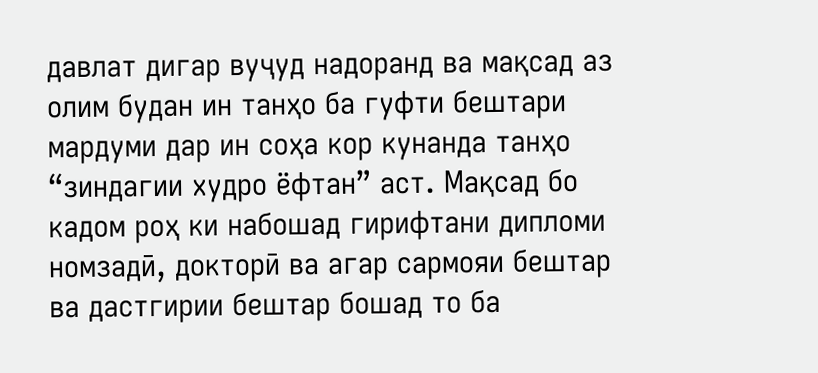давлат дигар вуҷуд надоранд ва мақсад аз олим будан ин танҳо ба гуфти бештари мардуми дар ин соҳа кор кунанда танҳо “зиндагии худро ёфтан” аст. Мақсад бо кадом роҳ ки набошад гирифтани дипломи номзадӣ, докторӣ ва агар сармояи бештар ва дастгирии бештар бошад то ба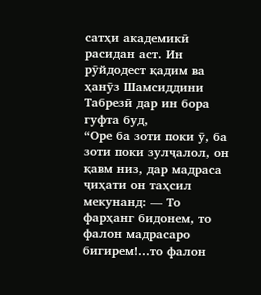сатҳи академикӣ расидан аст. Ин рӯйдодест қадим ва ҳанӯз Шамсиддини Табрезӣ дар ин бора гуфта буд,
“Оре ба зоти поки ӯ, ба зоти поки зулҷалол, он қавм низ, дар мадраса ҷиҳати он таҳсил мекунанд: — То фарҳанг бидонем, то фалон мадрасаро бигирем!…то фалон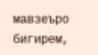мавзеъро бигирем,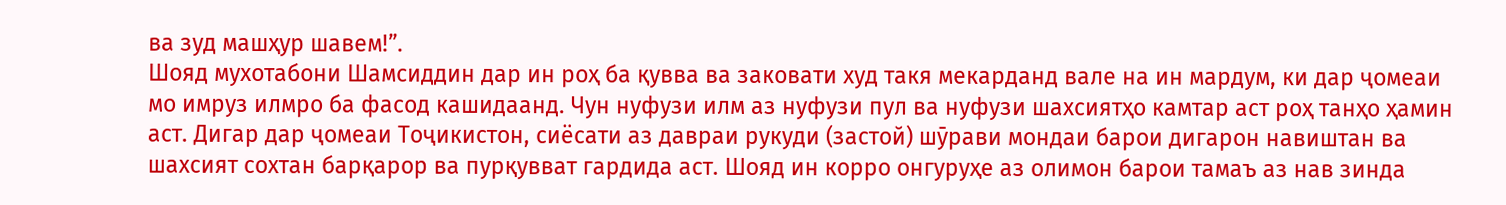ва зуд машҳур шавем!”.
Шояд мухотабони Шамсиддин дар ин роҳ ба қувва ва заковати худ такя мекарданд вале на ин мардум, ки дар ҷомеаи мо имруз илмро ба фасод кашидаанд. Чун нуфузи илм аз нуфузи пул ва нуфузи шахсиятҳо камтар аст роҳ танҳо ҳамин аст. Дигар дар ҷомеаи Тоҷикистон, сиёсати аз давраи рукуди (застой) шӯрави мондаи барои дигарон навиштан ва шахсият сохтан барқарор ва пурқувват гардида аст. Шояд ин корро онгуруҳе аз олимон барои тамаъ аз нав зинда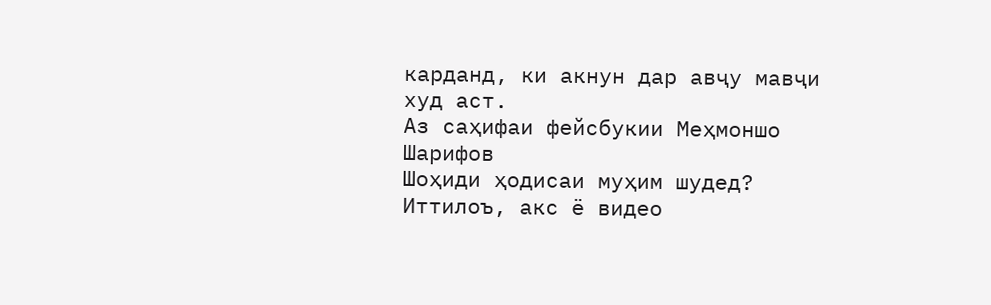карданд, ки акнун дар авҷу мавҷи худ аст.
Аз саҳифаи фейсбукии Меҳмоншо Шарифов
Шоҳиди ҳодисаи муҳим шудед?
Иттилоъ, акс ё видео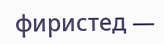фиристед —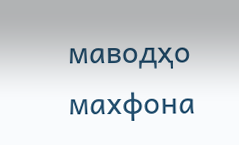маводҳо махфона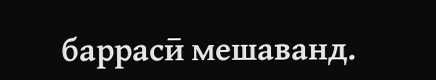баррасӣ мешаванд.